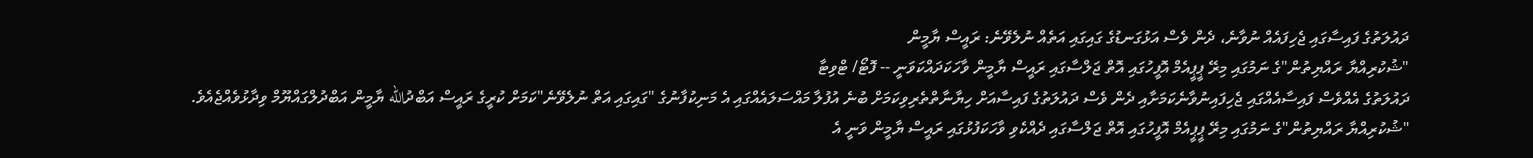ދައުލަތުގެ ފައިސާގައި ޖެހިފައެއް ނުވާނެ، ދެން ވެސް އަޅުގަނޑުގެ ގައިގައި އަތެއް ނުލެވޭނެ: ރައީސް ޔާމީން
"ޝުކުރިއްޔާ ރައްޔިތުން"ގެ ނަމުގައި މިރޭ ޕީޕީއެމް އޮފީހުގައި އޮތް ޖަލްސާގައި ރައީސް ޔާމީން ވާހަކަދައްކަވަނީ -- ފޮޓޯ/ ޓްވިޓާ
ދައުލަތުގެ އެއްވެސް ފައިސާއެއްގައި ޖެހިފައިނުވާނެކަމަށާއި ދެން ވެސް ދައުލަތުގެ ފައިސާއަށް ހިޔާނާތްތެރިވިކަމަށް ބުނެ އުފުލާ މައްސަލައެއްގައި އެ މަނިކުފާނުގެ "ގައިގައި އަތް ނުލެވޭނެ"ކަމަށް ކުރީގެ ރައީސް އަބްދުالله ޔާމީން އަބްދުލްގައްޔޫމް ވިދާޅުވެއްޖެއެވެ.
"ޝުކުރިއްޔާ ރައްޔިތުން"ގެ ނަމުގައި މިރޭ ޕީޕީއެމް އޮފީހުގައި އޮތް ޖަލްސާގައި ދެއްކެވި ވާހަކަފުޅުގައި ރައީސް ޔާމީން ވަނީ އެ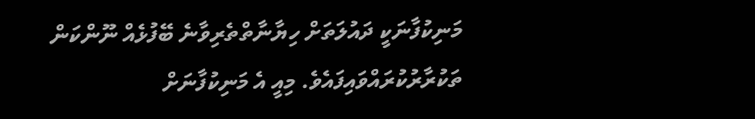މަނިކުފާނަކީ ދައުލަތަށް ހިޔާނާތްތެރިވާނެ ބޭފުޅެއް ނޫންކަން ތަކުރާރުކުރައްވައިފައެވެ. މިއީ އެ މަނިކުފާނަށް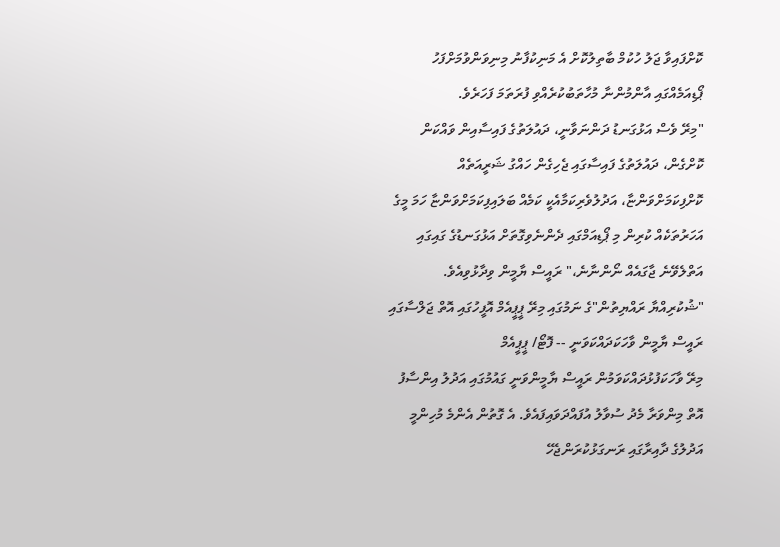ކޮށްފައިވާ ޖަލު ހުކުމް ބާތިލުކޮށް އެ މަނިކުފާނު މިނިވަންވުމަށްފަހު ޕޯޑިއަމެއްގައި އާންމުންނާ މުހާތަބުކުރެއްވި ފުރަތަމަ ފަހަރެވެ.
"މިރޭ ވެސް އަޅުގަނޑު ދަންނަވާނީ، ދައުލަތުގެ ފައިސާއިން ވައްކަން ކޮށްގެން، ދައުލަތުގެ ފައިސާގައި ޖެހިގެން ހައްގު ޝަރީއަތެއް ކޮށްފިކަމަށްވަންޏާ، އަދުލުވެރިކަމާއެކީ ކަމެއް ބަލައިފިކަމަށްވަންޏާ ހަމަ މީގެ އަހަރުތަކެއް ކުރިން މި ޕޯޑިއަމްގައި ދެންނެވިގޮތަށް އަޅުގަނޑުގެ ގައިގައި އަތްލެވޭނެ ޖާގައެއް ނޯންނާނެ،" ރައީސް ޔާމީން ވިދާޅުވިއެވެ.
"ޝުކުރިއްޔާ ރައްޔިތުން"ގެ ނަމުގައި މިރޭ ޕީޕީއެމް އޮފީހުގައި އޮތް ޖަލްސާގައި ރައީސް ޔާމީން ވާހަކަދައްކަވަނީ -- ފޮޓޯ/ ޕީޕީއެމް
މިރޭ ވާހަކަފުޅުދައްކަވަމުން ރައީސް ޔާމީންވަނީ ގައުމުގައި އަދުލު އިންސާފު އޮތް މިންވަރާ މެދު ސުވާލު އުފައްދަވައިފައެވެ. އެ ގޮތުން އެންމެ މުހިންމީ އަދުލުގެ ދާއިރާގައި ރަނގަޅުކުރަންޖެހޭ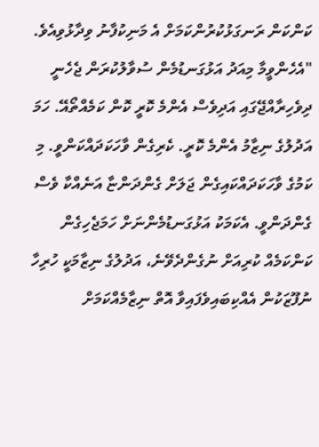ކަންކަން ރަނގަޅުކުރުންކަމަށް އެ މަނިކުފާނު ވިދާޅުވިއެވެ.
"އެހެންވީމާ މިއަދު އަޅުގަނޑުމެން ސުވާލުކުރަން ޖެހެނީ ދިވެހިރާއްޖޭގައި އަދިވެސް އެންމެ ކޮރީ ކޮން ކަމެއްތޯއޭ. ހަމަ އަދުލުގެ ނިޒާމު އެންމެ ކޮރީ. ކެރިގެން ވާހަކަދައްކަންވީ. މި ކަމުގެ ވާހަކަދައްކައިގެން ޖަލަށް ގެންދަންޏާ އަނެއްކާ ވެސް ގެންދަންވީ. އެކަމަކު އަޅުގަނޑުމެންނަށް ހަމަޖެހިގެން ކަންކަމެއް ކުރިއަށް ނުގެންދެވޭނެ، އަދުލުގެ ނިޒާމަކީ ހުރިހާ ނުފޫޒަކުން އެއްކިބައިވެފައިވާ އޮތް ނިޒާމެއްކަމަށް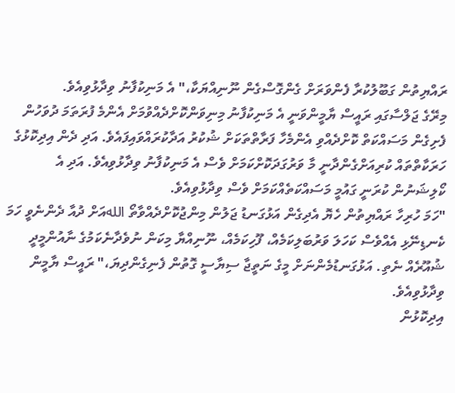ރައްޔިތުން ގަބޫލުކުރާ ފެންވަރަށް ގެންގޮސްގެން ނޫނިއްޔަކާ،" އެ މަނިކުފާނު ވިދާޅުވިއެވެ.
މިރޭގެ ޖަލްސާގައި ރައީސް ޔާމީންވަނީ އެ މަނިކުފާނު މިނިވަންކޮށްދެއްވުމަށް އެންމެ ފުރަތަމަ ދުވަހުން ފެށިގެން މަސައްކަތް ކޮށްދެއްވި އެންމެހާ ފަރާތްތަކަށް ޝުކުރު އަދާކުރައްވައިފައެވެ. އަދި ދެން އިދިކޮޅުގެ ހަރަކާތްތައް ކުރިއަށްގެންދާނީ މާ ވަރުގަދަކޮށްކަމަށް ވެސް އެ މަނިކުފާނު ވިދާޅުވިއެވެ. އަދި އެ ކޯލިޝަނުން ކުރަނީ ގައުމީ މަސައްކަތެއްކަމަށް ވެސް ވިދާޅުވިއެވެ.
"ހަމަ ހުރިހާ ރައްޔިތުން ހެޔޮ އެދިގެން އަޅުގަނޑު ޖަލުން މިންޖުކޮށްދެއްވާތޯ اللهއަށް ދުއާ ދެންނެވީ ހަމަ ކެނޑިނޭޅި އެއްވެސް ކަހަލަ ވަރުބަލިކަމެއް، ފޫހިކަމެއް، ނޫނިއްޔާ މިކަން ނުވެދާނެކަމުގެ ނާއުންމީދީ ޝުއޫރެއް ނެތި. އަޅުގަނޑުމެންނަށް މީގެ ނަތީޖާ ސިޔާސީ ގޮތުން ފެނިގެންދިޔަ،" ރައީސް ޔާމީން ވިދާޅުވިއެވެ.
އިދިކޮޅުން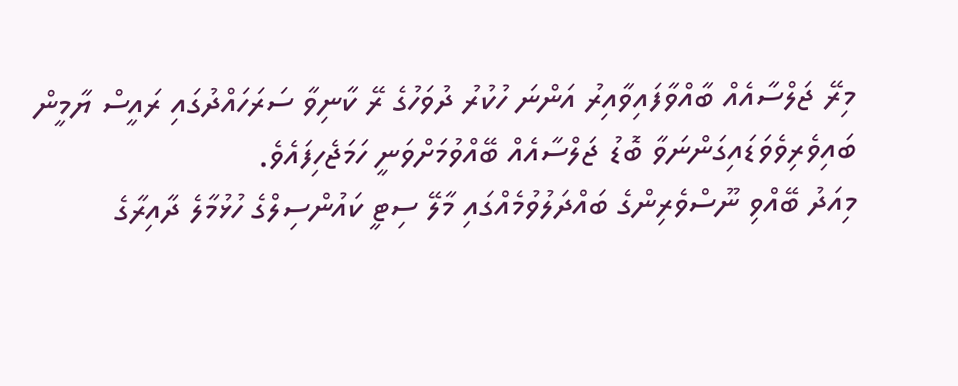މިރޭ ޖަލްސާއެއް ބާއްވާފައިވާއިރު އަންނަ ހުކުރު ދުވަހުގެ ރޭ ކާނިވާ ސަރަހައްދުގައި ރައީސް ޔާމީން ބައިވެރިވެވަޑައިގަންނަވާ ބޮޑު ޖަލްސާއެއް ބޭއްވުމަށްވަނީ ހަމަޖެހިފައެވެ.
މިއަދު ބޭއްވި ނޫސްވެރިންގެ ބައްދަލުވުމެއްގައި މާލޭ ސިޓީ ކައުންސިލްގެ ހުޅުމާލެ ދާއިރާގެ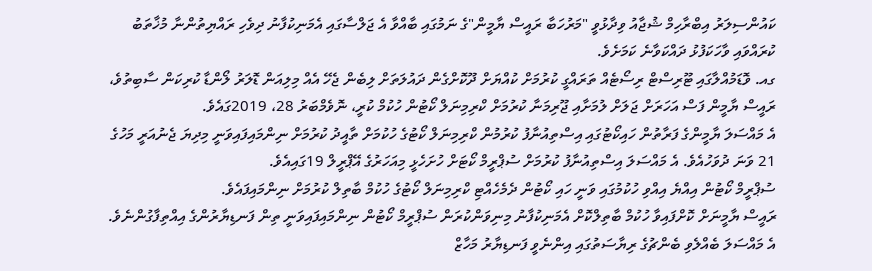ކައުންސިލަރު އިބްރާހިމް ޝުޖާއު ވިދާޅުވީ "މަރުހަބާ ރައީސް ޔާމީން"ގެ ނަމުގައި ބާއްވާ އެ ޖަލްސާގައި އެމަނިކުފާނު ދިވެހި ރައްޔިތުންނާ މުޚާތަބު ކުރައްވައި ވާހަކަފުޅު ދައްކަވާނެ ކަމަށެވެ.
ގއ. ވޮޑަމުއްލާގައި ޓޫރިސްޓް ރިސޯޓެއް ތަރައްގީ ކުރުމަށް ކުއްޔަށް ދޫކޮށްގެން ދައުލަތަށް ލިބެން ޖެހޭ އެއް މިލިއަން ޑޮލަރު ލޯންޑާ ކުރިކަން ސާބިތުވެ، ރައީސް ޔާމީން ފަސް އަހަރަށް ޖަލަށް ލުމަށާއި ޖޫރިމަނާ ކުރުމަށް ކްރިމިނަލް ކޯޓުން ހުކުމް ކުރީ، ނޮވެމްބަރު 28، 2019ގައެވެ.
އެ މައްސަލަ ޔާމީންގެ ފަރާތުން ހައިކޯޓުގައި އިސްތިއުނާފު ކުރުމުން ކްރިމިނަލް ކޯޓުގެ ހުކުމަށް ތާއީދު ކުރުމަށް ނިންމައިފައިވަނީ މިދިޔަ ޖެނުއަރީ މަހުގެ 21 ވަނަ ދުވަހުއެވެ. އެ މައްސަލަ އިސްތިއުނާފު ކުރުމަށް ސުޕްރީމް ކޯޓަށް ހުށަހެޅީ މިއަހަރުގެ އޭޕްރީލް 19ގައިއެވެ.
ސުޕްރީމް ކޯޓުން އިއްޔެ އިއްވި ހުކުމުގައި ވަނީ ހައި ކޯޓުން ދެމެހެއްޓި ކްރިމިނަލް ކޯޓުގެ ހުކުމް ބާތިލް ކުރުމަށް ނިންމައިފައެވެ.
ރައީސް ޔާމީނަށް ކޮށްފައިވާ ހުކުމް ބާތިލްކޮށް އެމަނިކުފާނު މިނިވަންކުރަން ސުޕްރީމް ކޯޓުން ނިންމައިފައިވަނީ ތިން ފަނޑިޔާރުންގެ އިއްތިފާގުންނެވެ.
އެ މައްސަލަ ބެއްލެވި ބެންޗުގެ ރިޔާސަތުގައި އިންނެވީ ފަނޑިޔާރު މަހާޒް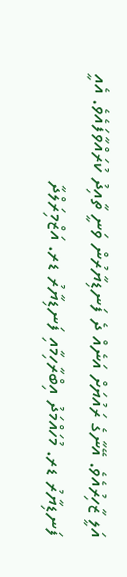އަލީ ޒާހިރުއެވެ. އޭނާގެ ރައުޔަށް އަނެއް ދެ ފަނޑިޔާރުން ވަނީ ތާއިދު ކުރައްވާފައެވެ. އެއީ ފަނޑިޔާރު ޑރ. މުހައްމަދު އިބްރާހިމާއި ފަނޑިޔާރު ޑރ. އަޒްމިރަލްދާ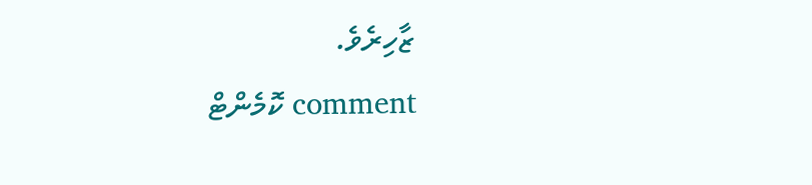ޒާހިރެވެ.
comment ކޮމެންޓް